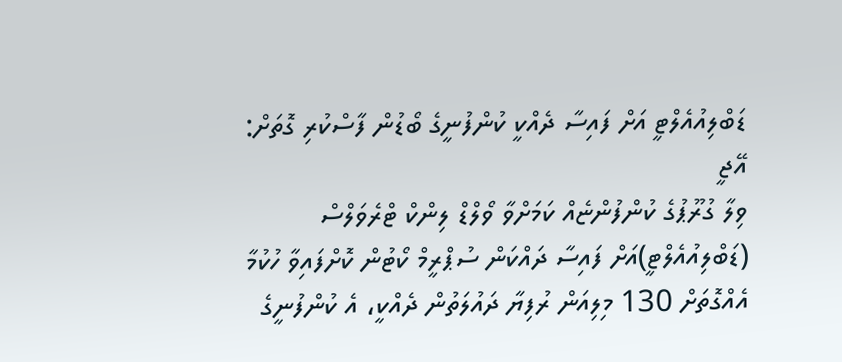ޑަބްލިއުއެލްޓީ އަށް ފައިސާ ދެއްކީ ކުންފުނީގެ ބޯޑުން ފާސްކުރި ގޮތަށް: އޭޖީ
ވިލާ ގުރޫޕުގެ ކުންފުންޏެއް ކަމަށްވާ ވޯލްޑް ލިންކް ޓްރެވަލްސް (ޑަބްލިއުއެލްޓީ)އަށް ފައިސާ ދައްކަން ސުޕްރީމް ކޯޓުން ކޮށްފައިވާ ހުކުމާ އެއްގޮތަށް 130 މިލިއަން ރުފިޔާ ދައުލަތުން ދެއްކީ، އެ ކުންފުނީގެ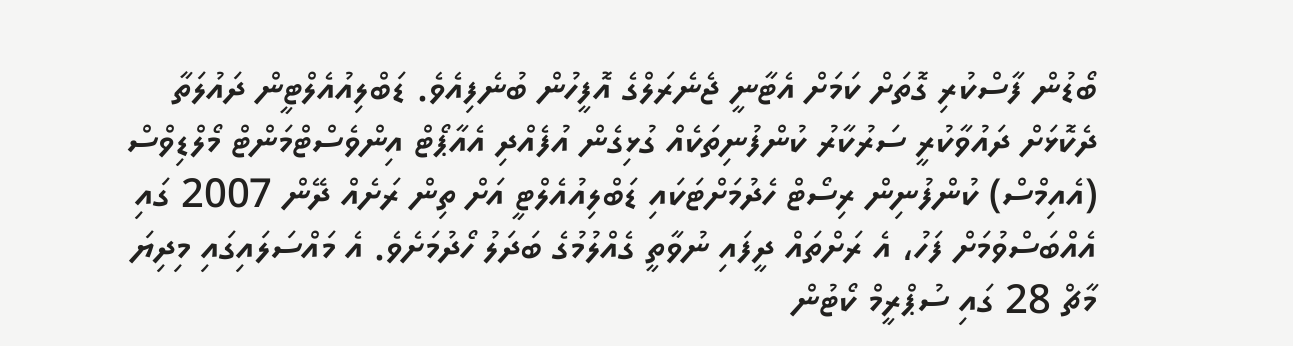ބޯޑުން ފާސްކުރި ގޮތަށް ކަމަށް އެޓާނީ ޖެނެރަލްގެ އޮފީހުން ބުނެފިއެވެ. ޑަބްލިއުއެލްޓީން ދައުލަތާ ދެކޮޅަށް ދައުވާކުރީ ސަރުކާރު ކުންފުނިތަކެއް ގުޅިގެން އުފެއްދި އެއާޕޯޓް އިންވެސްޓްމަންޓް މޯލްޑިވްސް (އެއިމްސް) ކުންފުނިން ރިސޯޓް ހެދުމަށްޓަކައި ޑަބްލިއުއެލްޓީ އަށް ތިން ރަށެއް ދޭން 2007 ގައި އެއްބަސްވުމަށް ފަހު، އެ ރަށްތައް ދީފައި ނުވާތީ ގެއްލުމުގެ ބަދަލު ހޯދުމަށެވެ. އެ މައްސަލައިގައި މިދިޔަ މާޗް 28 ގައި ސުޕްރީމް ކޯޓުން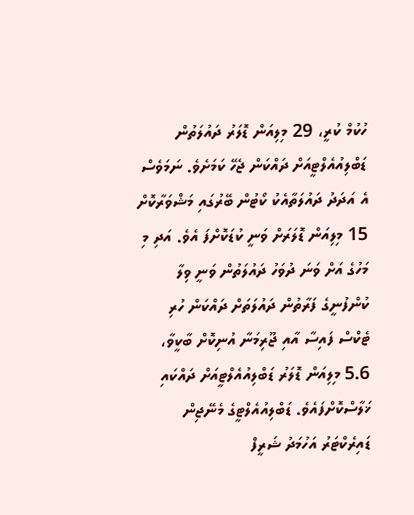ހުކުމް ކުރީ، 29 މިލިއަން ޑޮލަރު ދައުލަތުން ޑަބްލިއުއެލްޓީއަށް ދައްކަން ޖެހޭ ކަމަށެވެ. ނަމަވެސް އެ އަދަދު ދައުލަތާއެކު ކޯޓުން ބޭރުގައި މަޝްވަރާކޮށް 15 މިލިއަން ޑޮލަރަށް ވަނީ ކުޑަކޮށްފަ އެވެ. އަދި މި މަހުގެ އަށް ވަނަ ދުވަހު ދައުލަތުން ވަނީ ވިލާ ކުންފުނީގެ ފަރާތުން ދައުލަތަށް ދައްކަން ހުރި ޓެކްސް ފައިސާ އާއި ޖޫރިމަނާ އުނިކޮށް ބާކީވާ، 5.6 މިލިއަން ޑޮލަރު ޑަބްލިއުއެލްޓީއަށް ދައްކައި ޚަލާސްކޮށްފައެވެ. ޑަބްލިއުއެލްޓީގެ މެނޭޖިން ޑައިރެކްޓަރު އަހުމަދު ޝަރީފް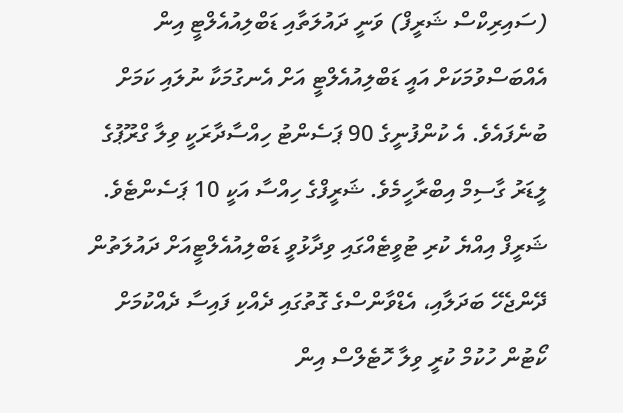(ސައިރިކްސް ޝަރީފް) ވަނީ ދައުލަތާއި ޑަބްލިއުއެލްޓީ އިން އެއްބަސްވުމަކަށް އައީ ޑަބްލިއުއެލްޓީ އަށް އެނގުމަކާ ނުލައި ކަމަށް ބުނެފައެވެ. އެ ކުންފުނީގެ 90 ޕަސެންޓު ހިއްސާދާރަކީ ވިލާ ގްރޫޕުގެ ލީޑަރު ގާސިމް އިބްރާހީމެވެ. ޝަރީފްގެ ހިއްސާ އަކީ 10 ޕަސެންޓެވެ. ޝަރީފް އިއްޔެ ކުރި ޓުވީޓެއްގައި ވިދާޅުވީ ޑަބްލިއުއެލްޓީއަށް ދައުލަތުން ދޭންޖެހޭ ބަދަލާއި، އެޑްވާންސްގެ ގޮތުގައި ދެއްކި ފައިސާ ދެއްކުމަށް ކޯޓުން ހުކުމް ކުރީ ވިލާ ހޮޓެލްސް އިން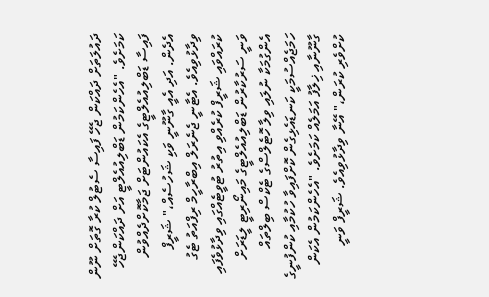ދައުލަތަށް ދައްކަން ޖެހޭ ފައިސާ ސެޓުލް ކުރާ ގޮތަށް ނޫން ކަމަށެވެ. "އެހެންކަމުން ޑަބްލިއުއެލްޓީ އަށް ދައްކަންޖެހޭ ފައިސާ ޑަބްލިއުއެލްޓީގެ އެކައުންޓަށް ޖަމާކޮށްދެއްވުން އެދެން. އަދި އެއީ ގާނޫނީ ވަކި ޝަހުސެއް،" ޝަރީފް ވިދާޅުވިއެވެ. އެޓާނީ ޖެނެރަލް އިބްރާހީމް ރިފްއަތު ޓެގު ކުރައްވައި ޝަރީފް ކުރެއްވި އިތުރު ޓުވީޓެއްގައި ވިދާޅުވެފައި ވަނީ ސަރުކާރުން ޑަބްލިއުއެލްޓީގެ މައިނޯރިޓީ ލީޑަރަށް އެންގުމަކާ ނުލައި ވިލާ ހޮޓެލްސްގެ ޓެކްސް ބިލްތައް ހަމަޖެއްސުމަކީ ކަނޑައެޅިގެން ކޮށްފައިވާ ހުކުމާއި ކުންފުނީގެ ގާނޫނާއި ޚިލާފު އަމަލެއް ކަމަށެވެ. "އެހެންކަމުން އެކަން ކުށްވެރި ކުރަން،" އޭނާ ވިދާޅުވިއެވެ. ޝަރީފް ވަނީ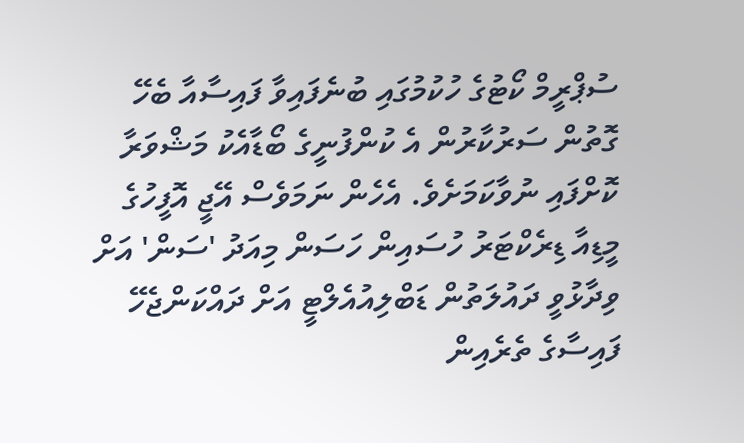ސުޕްރީމް ކޯޓުގެ ހުކުމުގައި ބުނެފައިވާ ފައިސާއާ ބެހޭ ގޮތުން ސަރުކާރުން އެ ކުންފުނީގެ ބޯޑާއެކު މަޝްވަރާ ކޮށްފައި ނުވާކަމަށެވެ. އެހެން ނަމަވެސް އޭޖީ އޮފީހުގެ މީޑިއާ ޑިރެކްޓަރު ހުސައިން ހަސަން މިއަދު 'ސަން' އަށް ވިދާޅުވީ ދައުލަތުން ޑަބްލިއުއެލްޓީ އަށް ދައްކަންޖެހޭ ފައިސާގެ ތެރެއިން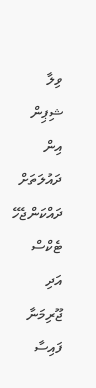ވިލާ ޝިޕިން އިން ދައުލަތަށް ދައްކަންޖެހޭ ޓެކްސް އަދި ޖޫރިމަނާ ފައިސާ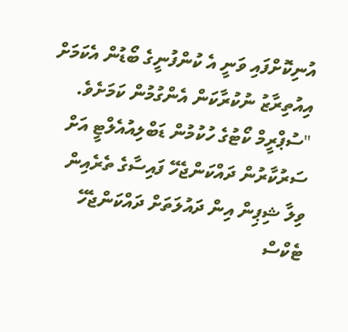އުނިކޮށްފައި ވަނީ އެ ކުންފުނީގެ ބޯޑުން އެކަމަށް އިއުތިރާޒު ނުކުރާކަން އެންގުމުން ކަމަށެވެ. "ސުޕްރީމް ކޯޓުގެ ހުކުމުން ޑަބްލިއުއެލްޓީ އަށް ސަރުކާރުން ދައްކަންޖެހޭ ފައިސާގެ ތެރެއިން ވިލާ ޝިޕިން އިން ދައުލަތަށް ދައްކަންޖެހޭ ޓެކްސް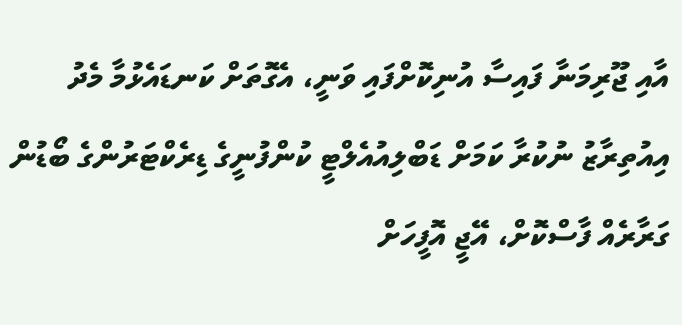އާއި ޖޫރިމަނާ ފައިސާ އުނިކޮށްފައި ވަނީ، އެގޮތަށް ކަނޑައެޅުމާ މެދު އިއުތިރާޒު ނުކުރާ ކަމަށް ޑަބްލިއުއެލްޓީ ކުންފުނީގެ ޑިރެކްޓަރުންގެ ބޯޑުން ގަރާރެއް ފާސްކޮށް، އޭޖީ އޮފީހަށް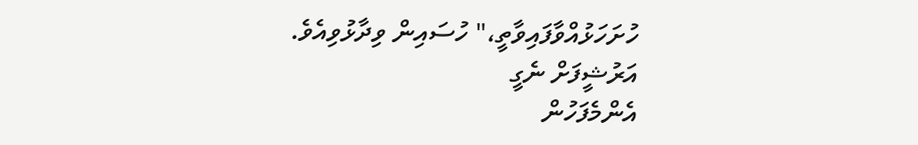ހުށަހަޅުއްވާފައިވާތީ،" ހުސައިން ވިދާޅުވިއެވެ.
އަރުޝީފަށް ނެގީ
އެންމެފަހުން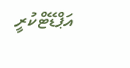އަޕްޑޭޓްކުރީ